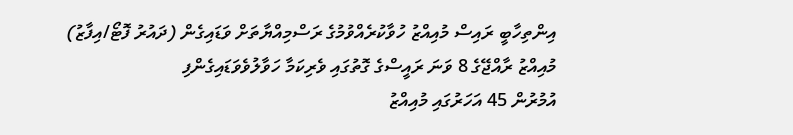އިންތިހާބީ ރައިސް މުއިއްޒު ހުވާކުރެއްވުމުގެ ރަސްމިއްޔާތަށް ވަޑައިގެން (ދައުރު ފޮޓޯ/އިފާޒު)
މުއިއްޒު ރާއްޖޭގެ 8 ވަނަ ރައީސްގެ ގޮތުގައި ވެރިކަމާ ހަވާލުވެވަޑައިގެންފި
އުމުރުން 45 އަހަރުގައި މުއިއްޒު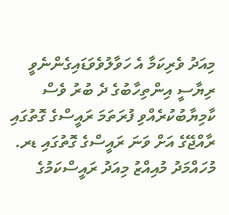މިއަދު ވެރިކަމާ އެ ހަވާލުވެވަޑައިގެންނެވީ ރިޔާސީ އިންތިހާބުގެ ދެ ބުރު ވެސް ކާމިޔާބުކުރެއްވި ފުރަތަމަ ރައީސްގެ ގޮތުގައި
ރާއްޖޭގެ އަށް ވަނަ ރައީސްގެ ގޮތުގައި ޑރ. މުހައްމަދު މުއިއްޒު މިއަދު ރައީސްކަމުގެ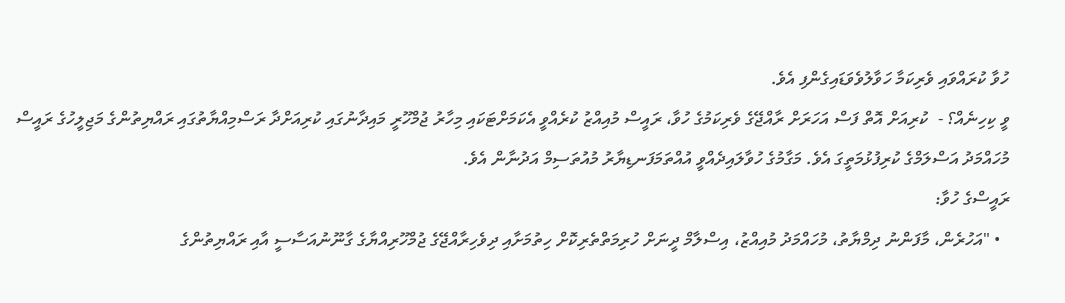ހުވާ ކުރައްވައި ވެރިކަމާ ހަވާލުވެވަޑައިގެންފި އެވެ.
ވީ ކިހިނެއް؟ -  ކުރިއަށް އޮތް ފަސް އަހަރަށް ރާއްޖޭގެ ވެރިކަމުގެ ހުވާ، ރައީސް މުއިއްޒު ކުރެއްވީ އެކަމަށްޓަކައި މިހާރު ޖުމްހޫރީ މައިދާނުގައި ކުރިއަށްދާ ރަސްމިއްޔާތުގައި ރައްޔިތުންގެ މަޖިލީހުގެ ރައީސް މުހައްމަދު އަސްލަމްގެ ކުރިފުޅުމަތީގަ އެވެ. މަގާމުގެ ހުވާލައިދެއްވީ އުއްތަމަފަނޑިޔާރު މުއުތަސިމް އަދުނާން އެވެ.
ރައީސްގެ ހުވާ:
  • "އަހުރެން، މާފަންނު ދިމްޔާތު، މުހައްމަދު މުއިއްޒު، އިސްލާމް ދީނަށް ހުރިމަތްތެރިކޮށް ހިތުމަށާއި ދިވެހިރާއްޖޭގެ ޖުމްހޫރިއްޔާގެ ގާނޫނުއަސާސީ އާއި ރައްޔިތުންގެ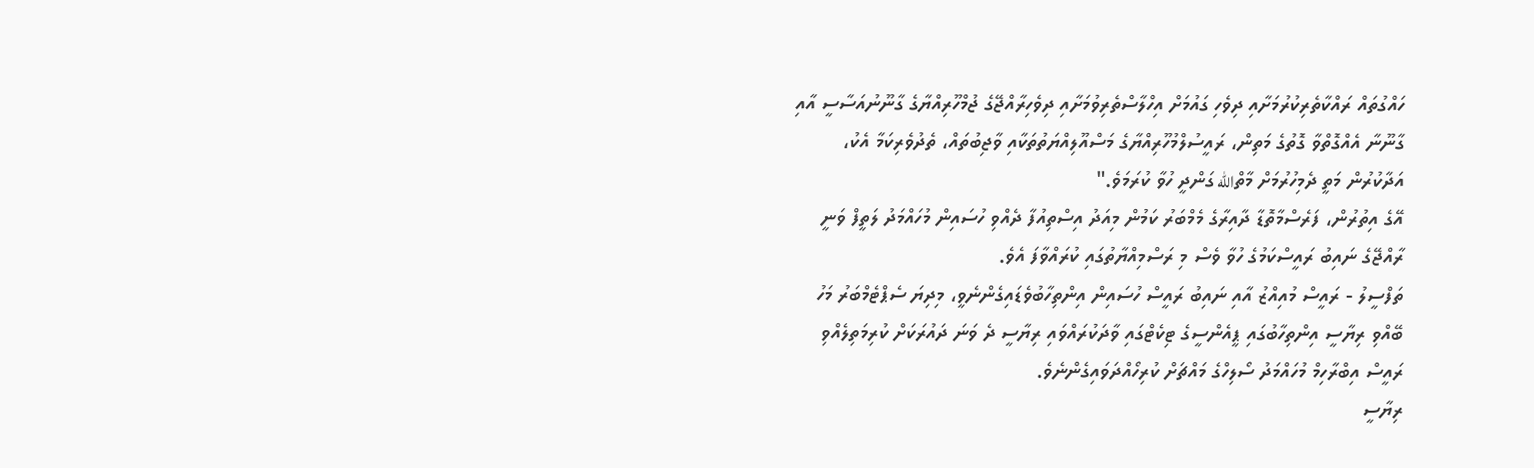ހައްގުތައް ރައްކާތެރިކުރުމަށާއި ދިވެހި ގައުމަށް އިހްލާސްތެރިވުމަށާއި ދިވެހިރާއްޖޭގެ ޖުމްހޫރިއްޔާގެ ގާނޫނުއަސާސީ އާއި ގާނޫނާ އެއްގޮތްވާ ގޮތުގެ މަތިން، ރައީސުލްމުހޫރިއްޔާގެ މަސްއޫލިއްޔަތުތަކާއި ވާޖިބުތައް، ތެދުވެރިކަމާ އެކު، އަދާކުރުން މަތީ ދެމިހުރުމަށް މާތްالله ގަންދީ ހުވާ ކުރަމަވެ."
އޭގެ އިތުރުން، ފަރެސްމާތޮޑާ ދާއިރާގެ މެމްބަރު ކަމުން މިއަދު އިސްތިއުފާ ދެއްވި ހުސައިން މުހައްމަދު ލަތީފް ވަނީ ރާއްޖޭގެ ނައިބު ރައީސްކަމުގެ ހުވާ ވެސް މި ރަސްމިއްޔާތުގައި ކުރައްވާފަ އެވެ.
ތަފްސީލު - ރައީސް މުއިއްޒު އާއި ނައިބު ރައީސް ހުސައިން އިންތިހާބުވެޑައިގެންނެވީ، މިދިޔަ ސެޕްޓެމްބަރު މަހު ބޭއްވި ރިޔާސީ އިންތިހާބުގައި ޕީއެންސީގެ ޓިކެޓްގައި ވާދަކުރައްވައި ރިޔާސީ ދެ ވަނަ ދައުރަކަށް ކުރިމަތިލެއްވި ރައީސް އިބްރާހިމް މުހައްމަދު ސޯލިހްގެ މައްޗަށް ކުރިހޯއްދަވައިގެންނެވެ.
ރިޔާސީ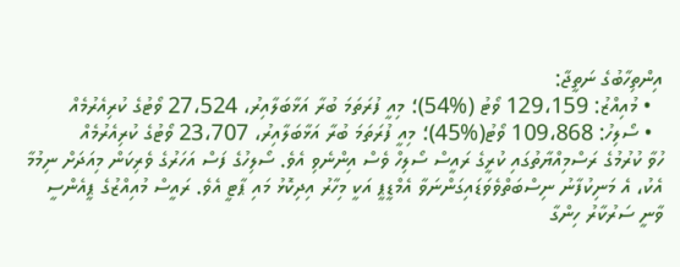އިންތިހާބުގެ ނަތީޖާ:
  • މުއިއްޒު: 129،159 ވޯޓު (%54)؛ މިއީ ފުރަތަމަ ބުރާ އަޅާބަލާއިރު، 27،524 ވޯޓުގެ ކުރިއެރުމެއް
  • ސޯލިހު: 109،868 ވޯޓު(%45)؛ މިއީ ފުރަތަމަ ބުރާ އަޅާބަލާއިރު، 23،707 ވޯޓުގެ ކުރިއެރުމެއް
ހުވާ ކުރުމުގެ ރަސްމިއްޔާތުގައި ކުރީގެ ރައީސް ސޯލިހް ވެސް އިންނެވި އެވެ. ސޯލިހުގެ ފަސް އަހަރުގެ ވެރިކަން މިއަދަށް ނިމުމާ އެކު، އެ މަނިކުފާނު ނިސްބަތްވެވަޑައިގަންނަވާ އެމްޑީޕީ އަކީ މިހާރު އިދިކޮޅު މައި ޕާޓީ އެވެ. ރައީސް މުއިއްޒުގެ ޕީއެންސީ ވާނީ ސަރުކާރު ހިންގާ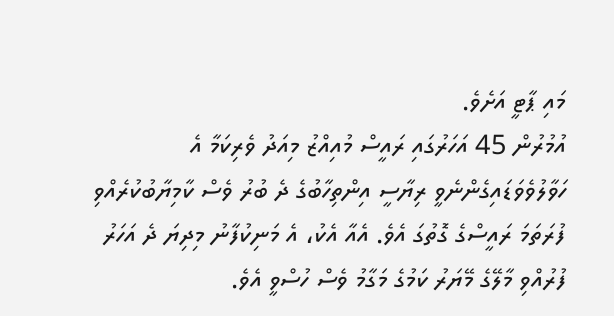މައި ޕާޓީ އަށެވެ.
އުމުރުން 45 އަހަރުގައި ރައީސް މުއިއްޒު މިއަދު ވެރިކަމާ އެ ހަވާލުވެވަޑައިގެންނެވީ ރިޔާސީ އިންތިހާބުގެ ދެ ބުރު ވެސް ކާމިޔާބުކުރެއްވި ފުރަތަމަ ރައީސްގެ ގޮތުގަ އެވެ. އެއާ އެކު، އެ މަނިކުފާނު މިދިޔަ ދެ އަހަރު ފުރުއްވި މާލޭގެ މޭޔަރު ކަމުގެ މަގާމު ވެސް ހުސްވީ އެވެ.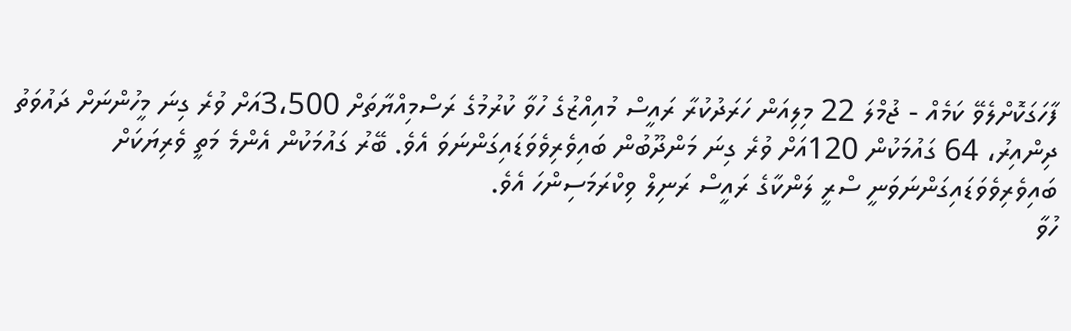ފާހަގަކޮށްލެވޭ ކަމެއް - ޖުމްލަ 22 މިލިއަން ހަރަދުކުރާ ރައީސް މުއިއްޒުގެ ހުވާ ކުރުމުގެ ރަސްމިއްޔާތަށް 3،500އަށް ވުރެ ގިނަ މީހުންނަށް ދައުވަތު ދިންއިރު، 64 ގައުމަކުން 120އަށް ވުރެ ގިނަ މަންދޫބުން ބައިވެރިވެވަޑައިގަންނަވަ އެވެ. ބޭރު ގައުމަކުން އެންމެ މަތީ ވެރިޔަކަށް ބައިވެރިވެވަޑައިގަންނަވަނީ ސްރީ ލަންކާގެ ރައީސް ރަނިލް ވިކްރަމަސިންހަ އެވެ.
ހުވާ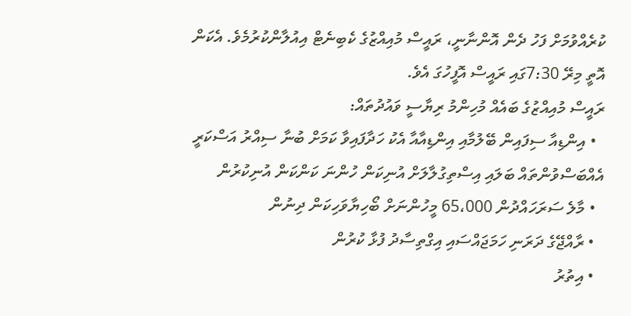ކުރެއްވުމަށް ފަހު ދެން އޮންނާނީ، ރައީސް މުއިއްޒުގެ ކެބިނެޓް އިއުލާންކުރުމެވެ. އެކަން އޮތީ މިރޭ 7:30ގައި ރައީސް އޮފީހުގަ އެވެ.
ރައީސް މުއިއްޒުގެ ބައެއް މުހިންމު ރިޔާސީ ވައުދުތައް:
  • އިންޑިއާ ސިފައިން ބޭލުމާއި އިންޑިއާއާ އެކު ހަދާފައިވާ ކަމަށް ބުނާ ސިއްރު އަސްކަރީ އެއްބަސްވުންތައް ބަލައި އިސްތިގުލާލަށް އުނިކަން ހުންނަ ކަންކަން އުނިކުރުން
  • މާލެ ސަރަހައްދުން 65،000 މީހުންނަށް ބޯހިޔާވަހިކަން ދިނުން
  • ރާއްޖޭގެ ދަރަނި ހަމަޖައްސައި އިގްތިސާދު ފުޅާ ކުރުން
  • އިތުރު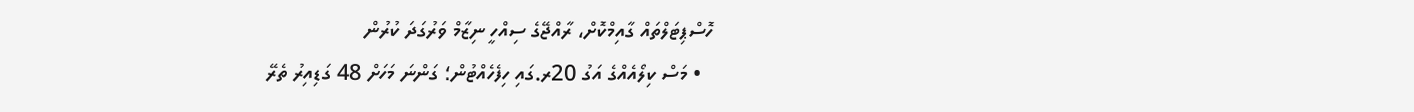ހޮސްޕިޓަލްތައް ގާއިމްކޮށް، ރާއްޖޭގެ ސިއްހީ ނިޒާމް ވަރުގަދަ ކުރުން
  • މަސް ކިލޯއެއްގެ އަގު 20ރ.ގައި ހިފެހެއްޓުން؛ ގަންނަ މަހަށް 48 ގަޑިއިރު ތެރޭ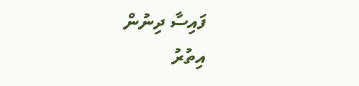ފައިސާ ދިނުން
އިތުރު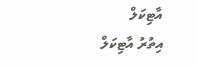އާޓިކަލް
އިތުރު އާޓިކަލް